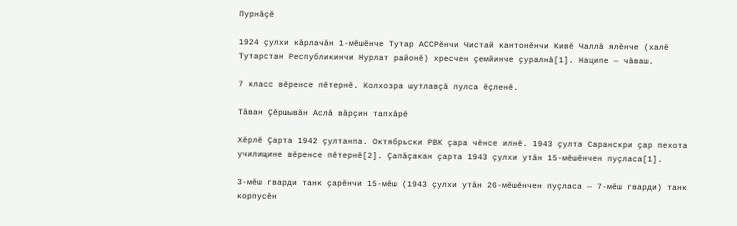Пурнӑҫӗ

1924 ҫулхи кӑрлачӑн 1-мӗшӗнче Тутар АССРӗнчи Чистай кантонӗнчи Кивӗ Чаллӑ ялӗнче (халӗ Тутарстан Республикинчи Нурлат районӗ) хресчен ҫемйинче ҫуралнӑ[1]. Наципе — чӑваш.

7 класс вӗренсе пӗтернӗ. Колхозра шутлавҫӑ пулса ӗҫленӗ.

Тӑван Ҫӗршывӑн Аслӑ вӑрҫин тапхӑрӗ

Хӗрлӗ Ҫарта 1942 ҫултанпа. Октябрьски РВК ҫара чӗнсе илнӗ. 1943 ҫулта Саранскри ҫар пехота училищине вӗренсе пӗтернӗ[2]. Ҫапӑҫакан ҫарта 1943 ҫулхи утӑн 15-мӗшӗнчен пуҫласа[1].

3-мӗш гварди танк ҫарӗнчи 15-мӗш (1943 ҫулхи утӑн 26-мӗшӗнчен пуҫласа — 7-мӗш гварди) танк корпусӗн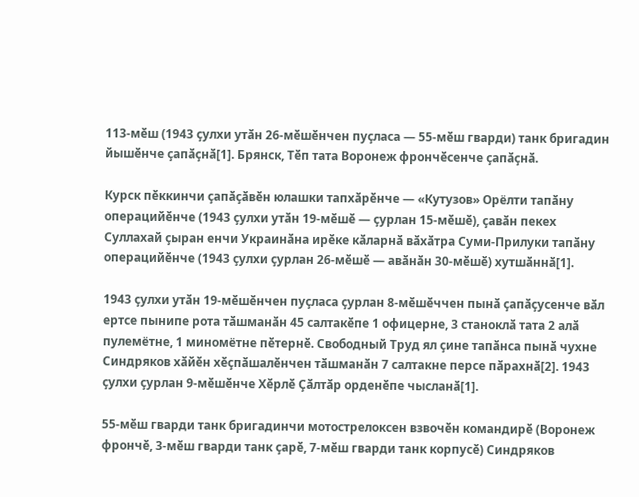113-мӗш (1943 ҫулхи утӑн 26-мӗшӗнчен пуҫласа — 55-мӗш гварди) танк бригадин йышӗнче ҫапӑҫнӑ[1]. Брянск, Тӗп тата Воронеж фрончӗсенче ҫапӑҫнӑ.

Курск пӗккинчи ҫапӑҫӑвӗн юлашки тапхӑрӗнче — «Кутузов» Орёлти тапӑну операцийӗнче (1943 ҫулхи утӑн 19-мӗшӗ — ҫурлан 15-мӗшӗ), ҫавӑн пекех Суллахай ҫыран енчи Украинӑна ирӗке кӑларнӑ вӑхӑтра Суми-Прилуки тапӑну операцийӗнче (1943 ҫулхи ҫурлан 26-мӗшӗ — авӑнӑн 30-мӗшӗ) хутшӑннӑ[1].

1943 ҫулхи утӑн 19-мӗшӗнчен пуҫласа ҫурлан 8-мӗшӗччен пынӑ ҫапӑҫусенче вӑл ертсе пынипе рота тӑшманӑн 45 салтакӗпе 1 офицерне, 3 станоклӑ тата 2 алӑ пулемётне, 1 миномётне пӗтернӗ. Свободный Труд ял ҫине тапӑнса пынӑ чухне Синдряков хӑйӗн хӗҫпӑшалӗнчен тӑшманӑн 7 салтакне персе пӑрахнӑ[2]. 1943 ҫулхи ҫурлан 9-мӗшӗнче Хӗрлӗ Ҫӑлтӑр орденӗпе чысланӑ[1].

55-мӗш гварди танк бригадинчи мотострелоксен взвочӗн командирӗ (Воронеж фрончӗ, 3-мӗш гварди танк ҫарӗ, 7-мӗш гварди танк корпусӗ) Синдряков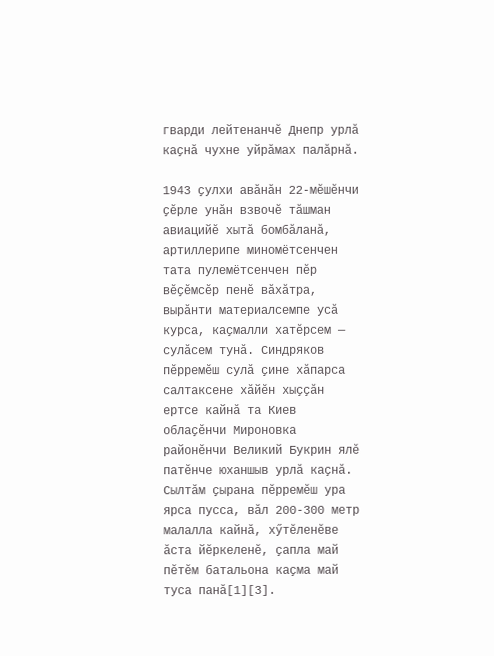гварди лейтенанчӗ Днепр урлӑ каҫнӑ чухне уйрӑмах палӑрнӑ.

1943 ҫулхи авӑнӑн 22-мӗшӗнчи ҫӗрле унӑн взвочӗ тӑшман авиацийӗ хытӑ бомбӑланӑ, артиллерипе миномётсенчен тата пулемётсенчен пӗр вӗҫӗмсӗр пенӗ вӑхӑтра, вырӑнти материалсемпе усӑ курса, каҫмалли хатӗрсем — сулӑсем тунӑ. Синдряков пӗрремӗш сулӑ ҫине хӑпарса салтаксене хӑйӗн хыҫҫӑн ертсе кайнӑ та Киев облаҫӗнчи Мироновка районӗнчи Великий Букрин ялӗ патӗнче юханшыв урлӑ каҫнӑ. Сылтӑм ҫырана пӗрремӗш ура ярса пусса, вӑл 200-300 метр малалла кайнӑ, хӳтӗленӗве ӑста йӗркеленӗ, ҫапла май пӗтӗм батальона каҫма май туса панӑ[1][3].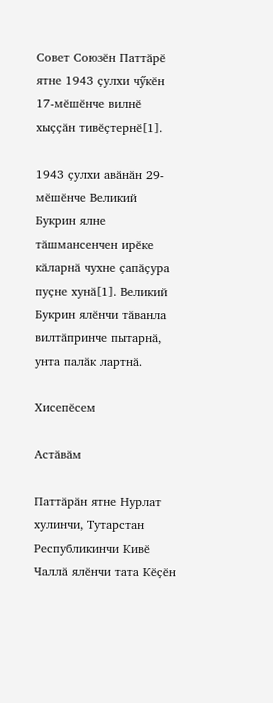Совет Союзӗн Паттӑрӗ ятне 1943 ҫулхи чӳкӗн 17-мӗшӗнче вилнӗ хыҫҫӑн тивӗҫтернӗ[1].

1943 ҫулхи авӑнӑн 29-мӗшӗнче Великий Букрин ялне тӑшмансенчен ирӗке кӑларнӑ чухне ҫапӑҫура пуҫне хунӑ[1]. Великий Букрин ялӗнчи тӑванла вилтӑпринче пытарнӑ, унта палӑк лартнӑ.

Хисепӗсем

Астӑвӑм

Паттӑрӑн ятне Нурлат хулинчи, Тутарстан Республикинчи Кивӗ Чаллӑ ялӗнчи тата Кӗҫӗн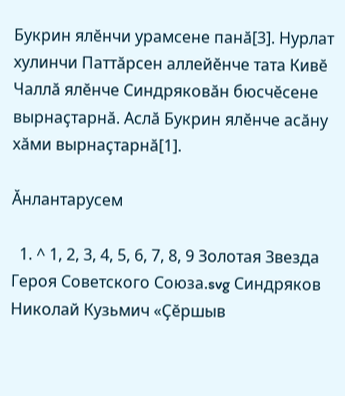Букрин ялӗнчи урамсене панӑ[3]. Нурлат хулинчи Паттӑрсен аллейӗнче тата Кивӗ Чаллӑ ялӗнче Синдряковӑн бюсчӗсене вырнаҫтарнӑ. Аслӑ Букрин ялӗнче асӑну хӑми вырнаҫтарнӑ[1].

Ӑнлантарусем

  1. ^ 1, 2, 3, 4, 5, 6, 7, 8, 9 Золотая Звезда Героя Советского Союза.svg Синдряков Николай Кузьмич «Ҫӗршыв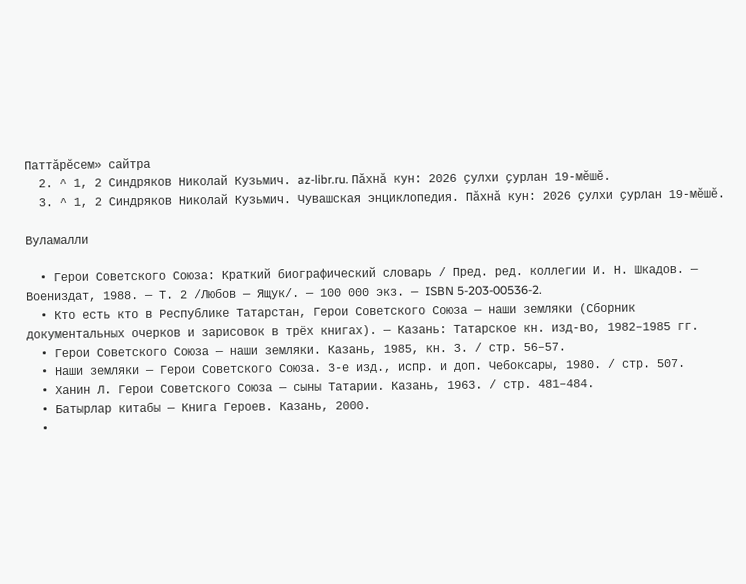Паттӑрӗсем» сайтра
  2. ^ 1, 2 Синдряков Николай Кузьмич. az-libr.ru. Пӑхнӑ кун: 2026 ҫулхи ҫурлан 19-мӗшӗ.
  3. ^ 1, 2 Синдряков Николай Кузьмич. Чувашская энциклопедия. Пӑхнӑ кун: 2026 ҫулхи ҫурлан 19-мӗшӗ.

Вуламалли

  • Герои Советского Союза: Краткий биографический словарь / Пред. ред. коллегии И. Н. Шкадов. — Воениздат, 1988. — Т. 2 /Любов — Ящук/. — 100 000 экз. — ISBN 5-203-00536-2.
  • Кто есть кто в Республике Татарстан, Герои Советского Союза — наши земляки (Сборник документальных очерков и зарисовок в трёх книгах). — Казань: Татарское кн. изд-во, 1982–1985 гг.
  • Герои Советского Союза — наши земляки. Казань, 1985, кн. 3. / стр. 56–57.
  • Наши земляки — Герои Советского Союза. 3-е изд., испр. и доп. Чебоксары, 1980. / стр. 507.
  • Ханин Л. Герои Советского Союза — сыны Татарии. Казань, 1963. / стр. 481–484.
  • Батырлар китабы — Книга Героев. Казань, 2000.
  •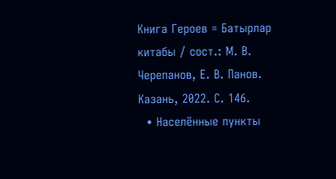Книга Героев = Батырлар китабы / сост.: М. В. Черепанов, Е. В. Панов. Казань, 2022. С. 146.
  • Населённые пункты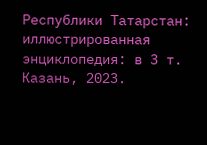Республики Татарстан: иллюстрированная энциклопедия: в 3 т. Казань, 2023.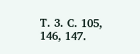Т. 3. С. 105, 146, 147.